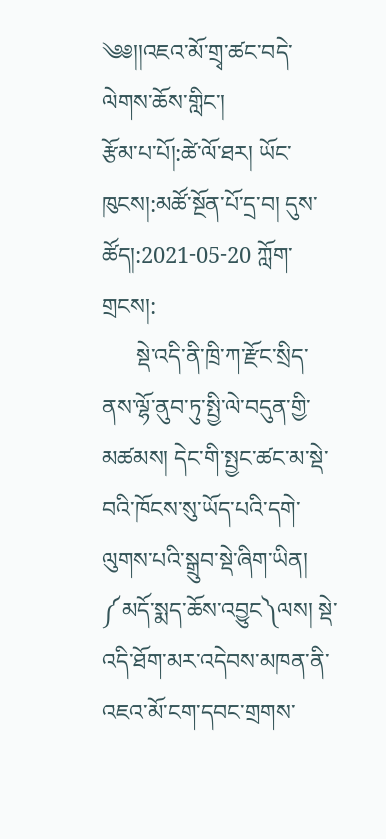༄༅།།འཇའ་མོ་གྲྭ་ཚང་བདེ་ལེགས་ཆོས་གླིང་།
རྩོམ་པ་པོ།:ཚེ་ལོ་ཐར། ཡོང་ཁུངས།:མཚོ་སྔོན་པོ་དྲ་བ། དུས་ཚོད།:2021-05-20 ཀློག་གྲངས།:
      སྡེ་འདི་ནི་ཁྲི་ཀ་རྫོང་སྲིད་ནས་ལྷོ་ནུབ་ཏུ་སྤྱི་ལེ་བདུན་གྱི་མཚམས། དེང་གི་སྤྱང་ཚང་མ་སྡེ་བའི་ཁོངས་སུ་ཡོད་པའི་དགེ་ལུགས་པའི་སྒྲུབ་སྡེ་ཞིག་ཡིན། ༼མདོ་སྨད་ཆོས་འབྱུང༽ལས། སྡེ་འདི་ཐོག་མར་འདེབས་མཁན་ནི་འཇའ་མོ་ངག་དབང་གྲགས་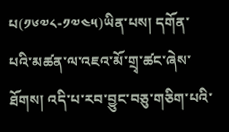པ(༡༦༧༨-༡༧༤༥)ཡིན་པས། དགོན་པའི་མཚན་ལ་འཇའ་མོ་གྲྭ་ཚང་ཞེས་ཐོགས། འདི་པ་རབ་བྱུང་བཅུ་གཅིག་པའི་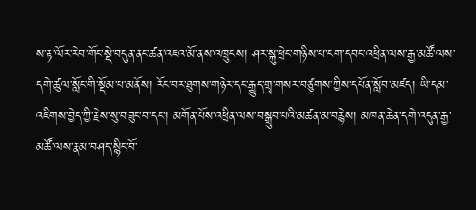ས་རྟ་ལོར་རེབ་གོང་སྡེ་བདུན་ནང་ཚན་འཇའ་མོ་ནས་འཁྲུངས། ཤར་སྐུ་ཕྲེང་གཉིས་པ་ངག་དབང་འཕྲིན་ལས་རྒྱ་མཚོ་ལས་དགེ་ཚུལ་སློང་གི་སྡོམ་པ་མནོས། རོང་བར་ཐུགས་གཉེར་དང་རྒྱུད་གྲྭ་གསར་བཙུགས་ཀྱིས་དཔོན་སློབ་མཛད། ཡི་དམ་འཇིགས་བྱེད་ཀྱི་རྗེས་སུ་བཟུང་བ་དང་། མགོན་པོས་འཕྲིན་ལས་བསྒྲུབ་པའི་མཚན་མ་བརྙེས། མཁན་ཆེན་དགེ་འདུན་རྒྱ་མཚོ་ལས་རྣམ་བཤད་སྙིང་བོ་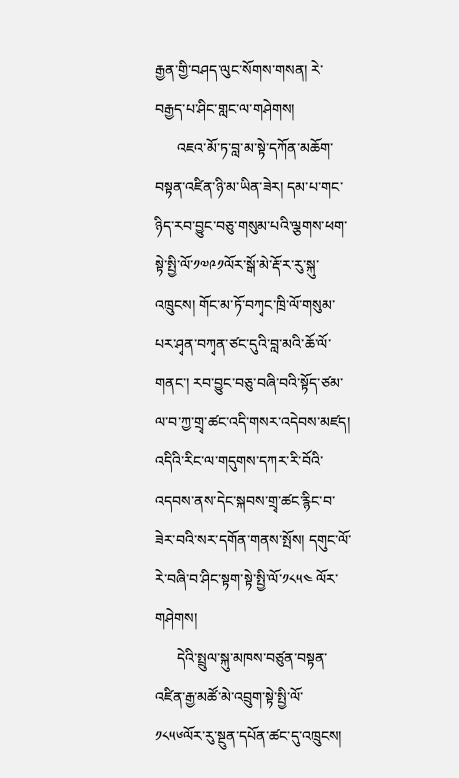རྒྱན་གྱི་བཤད་ལུང་སོགས་གསན། རེ་བརྒྱད་པ་ཤིང་གླང་ལ་གཤེགས།
      འཇའ་མོ་ཏ་བླ་མ་སྟེ་དཀོན་མཆོག་བསྟན་འཛིན་ཉི་མ་ཡིན་ཟེར། དམ་པ་གང་ཉིད་རབ་བྱུང་བཅུ་གསུམ་པའི་ལྕགས་ཕག་སྟེ་སྤྱི་ལོ་༡༧༩༡ལོར་སྒོ་མེ་རྡོ་ར་རུ་སྐུ་འཁྲུངས། གོང་མ་ཏོ་བཀྭང་ཁྲི་ལོ་གསུམ་པར་ཤྭན་བཀྭན་ཙང་དུའི་བླ་མའི་ཆོ་ལོ་གནང་། རབ་བྱུང་བཅུ་བཞི་བའི་སྟོད་ཙམ་ལ་བ་ཀྱ་གྲྭ་ཚང་འདི་གསར་འདེབས་མཛད། འདིའི་རིང་ལ་གདུགས་དཀར་རི་བོའི་འདབས་ནས་དེང་སྐབས་གྲྭ་ཚང་རྙིང་བ་ཟེར་བའི་སར་དགོན་གནས་སྤོས། དགུང་ལོ་རེ་བཞི་བ་ཤིང་སྟག་སྟེ་སྤྱི་ལོ་༡༨༥༤ ལོར་གཤེགས།
      དེའི་སྤྲུལ་སྐུ་མཁས་བཙུན་བསྟན་འཛིན་རྒྱ་མཚོ་མེ་འབྲུག་སྟེ་སྤྱི་ལོ་༡༨༥༦ལོར་རུ་སྔུན་དཔོན་ཚང་དུ་འཁྲུངས།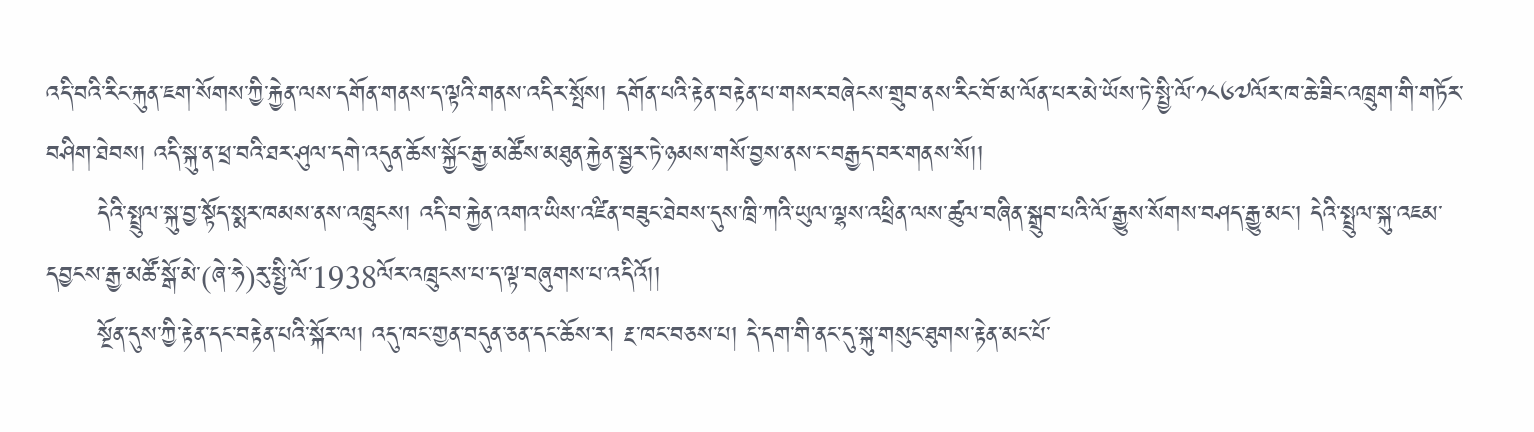འདི་བའི་རིང་རྐུན་ཇག་སོགས་ཀྱི་རྐྱེན་ལས་དགོན་གནས་ད་ལྟའི་གནས་འདིར་སྤོས། དགོན་པའི་རྟེན་བརྟེན་པ་གསར་བཞེངས་གྲུབ་ནས་རིང་བོ་མ་ལོན་པར་མེ་ཡོས་ཏེ་སྤྱི་ལོ་༡༨༦༧ལོར་ཁ་ཆེ་ཟིང་འཁྲུག་གི་གཏོར་བཤིག་ཐེབས། འདི་སྐུ་ན་ཕྲ་བའི་ཐར་ཤུལ་དགེ་འདུན་ཆོས་སྐྱོང་རྒྱ་མཚོས་མཐུན་རྐྱེན་སྦྱར་ཏེ་ཉམས་གསོ་བྱས་ནས་ང་བརྒྱད་བར་གནས་སོ།།
      དེའི་སྤྲུལ་སྐུ་བྱ་སྟོད་སྨར་ཁམས་ནས་འཁྲུངས། འདི་བ་རྐྱེན་འགའ་ཡིས་འཛིན་བཟུང་ཐེབས་དུས་ཁྲི་ཀའི་ཡུལ་ལྷས་འཕྲིན་ལས་ཚུལ་བཞིན་སྒྲུབ་པའི་ལོ་རྒྱུས་སོགས་བཤད་རྒྱུ་མང་། དེའི་སྤྲུལ་སྐུ་འཇམ་དབྱངས་རྒྱ་མཚོ་སྒོ་མེ་(ཞེ་ཧེ)རུ་སྤྱི་ལོ་1938ལོར་འཁྲུངས་པ་ད་ལྟ་བཞུགས་པ་འདིའོ།།
      སྔོན་དུས་ཀྱི་རྟེན་དང་བརྟེན་པའི་སྐོར་ལ། འདུ་ཁང་གྱན་བདུན་ཅན་དང་ཆོས་ར། རྔ་ཁང་བཅས་པ། དེ་དག་གི་ནང་དུ་སྐུ་གསུང་ཐུགས་རྟེན་མང་པོ་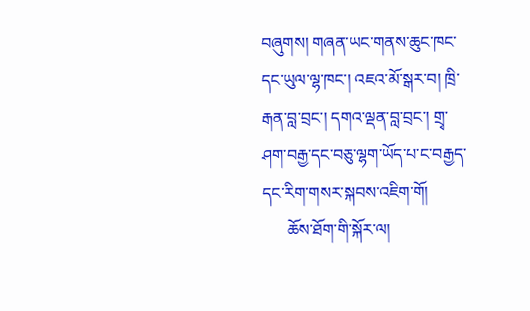བཞུགས། གཞན་ཡང་གནས་ཆུང་ཁང་དང་ཡུལ་ལྷ་ཁང་། འཇའ་མོ་སྒར་བ། ཁྲི་རྒན་བླ་བྲང་། དགའ་ལྡན་བླ་བྲང་། གྲྭ་ཤག་བརྒྱ་དང་བཅུ་ལྷག་ཡོད་པ་ང་བརྒྱད་དང་རིག་གསར་སྐབས་འཇིག་གོ།
      ཆོས་ཐོག་གི་སྐོར་ལ།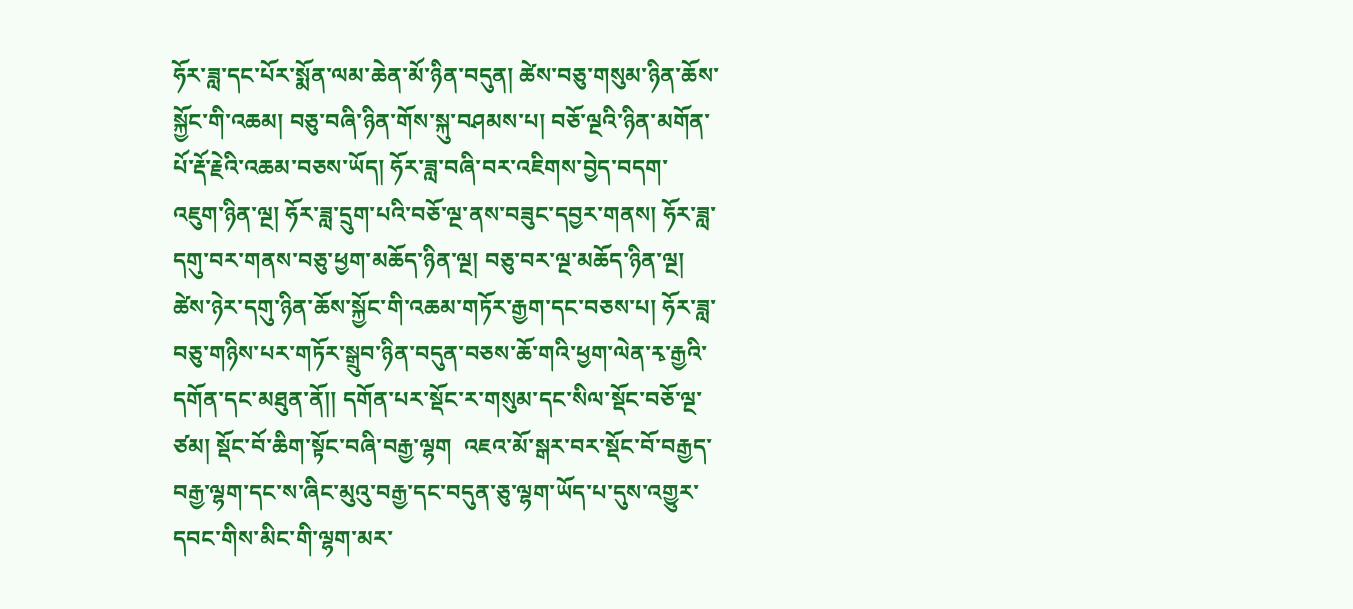ཧོར་ཟླ་དང་པོར་སྨོན་ལམ་ཆེན་མོ་ཉིན་བདུན། ཚེས་བཅུ་གསུམ་ཉིན་ཆོས་སྐྱོང་གི་འཆམ། བཅུ་བཞི་ཉིན་གོས་སྐུ་བཤམས་པ། བཅོ་ལྔའི་ཉིན་མགོན་པོ་རྡོ་རྗེའི་འཆམ་བཅས་ཡོད། ཧོར་ཟླ་བཞི་བར་འཇིགས་བྱེད་བདག་འཇུག་ཉིན་ལྔ། ཧོར་ཟླ་དྲུག་པའི་བཅོ་ལྔ་ནས་བཟུང་དབྱར་གནས། ཧོར་ཟླ་དགུ་བར་གནས་བཅུ་ཕྱག་མཆོད་ཉིན་ལྔ། བཅུ་བར་ལྔ་མཆོད་ཉིན་ལྔ། ཚེས་ཉེར་དགུ་ཉིན་ཆོས་སྐྱོང་གི་འཆམ་གཏོར་རྒྱག་དང་བཅས་པ། ཧོར་ཟླ་བཅུ་གཉིས་པར་གཏོར་སྒྲུབ་ཉིན་བདུན་བཅས་ཆོ་གའི་ཕྱག་ལེན་རྭ་རྒྱའི་དགོན་དང་མཐུན་ནོ།། དགོན་པར་སྡོང་ར་གསུམ་དང་སིལ་སྡོང་བཅོ་ལྔ་ཙམ། སྡོང་བོ་ཆིག་སྟོང་བཞི་བརྒྱ་ལྷག  འཇའ་མོ་སྒར་བར་སྡོང་བོ་བརྒྱད་བརྒྱ་ལྷག་དང་ས་ཞིང་མུའུ་བརྒྱ་དང་བདུན་ཅུ་ལྷག་ཡོད་པ་དུས་འགྱུར་དབང་གིས་མིང་གི་ལྷག་མར་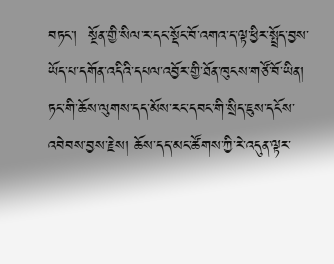བཏང་།  སྔོན་གྱི་སིལ་ར་དང་སྡོང་བོ་འགའ་ད་ལྟ་ཕྱིར་སྤྲོད་བྱས་ཡོད་པ་དགོན་འདིའི་དཔལ་འབྱོར་གྱི་ཐོན་ཁུངས་གཙོ་བོ་ཡིན། ཏང་གི་ཆོས་ལུགས་དད་མོས་རང་དབང་གི་སྲིད་ཇུས་དངོས་འབེབས་བྱས་རྗེས། ཆོས་དད་མང་ཚོགས་ཀྱི་རེ་འདུན་ལྟར་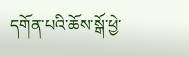དགོན་པའི་ཆོས་སྒོ་ཕྱེ་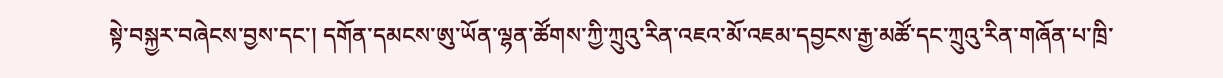སྟེ་བསྐྱར་བཞེངས་བྱས་དང་། དགོན་དམངས་ཨུ་ཡོན་ལྷན་ཚོགས་ཀྱི་ཀྲུའུ་རིན་འཇའ་མོ་འཇམ་དབྱངས་རྒྱ་མཚོ་དང་ཀྲུའུ་རིན་གཞོན་པ་ཁྲི་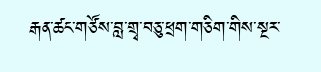རྒན་ཚང་གཙོས་བླ་གྲྭ་བཅུ་ཕྲག་གཅིག་གིས་སྔར་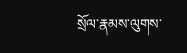སྲོལ་རྣམས་ལུགས་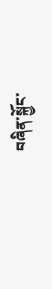བཞིན་སྐྱོང་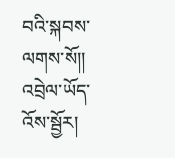བའི་སྐབས་ལགས་སོ།།
འབྲེལ་ཡོད་འོས་སྦྱོར།